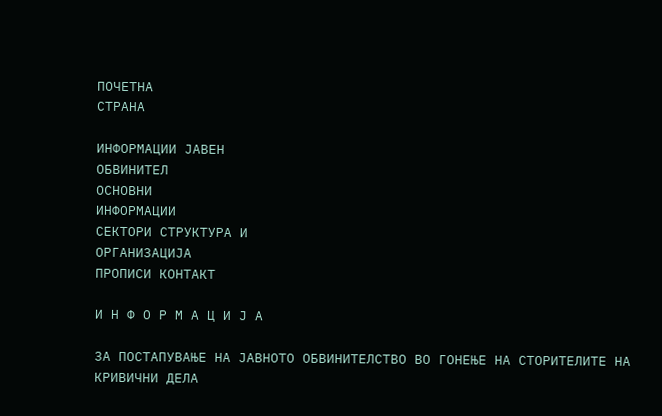ПОЧЕТНА
СТРАНА

ИНФОРМАЦИИ ЈАВЕН
ОБВИНИТЕЛ
ОСНОВНИ
ИНФОРМАЦИИ
СЕКТОРИ СТРУКТУРА И
ОРГАНИЗАЦИЈА
ПРОПИСИ КОНТАКТ

И Н Ф О Р М А Ц И Ј А

ЗА ПОСТАПУВАЊЕ НА ЈАВНОТО ОБВИНИТЕЛСТВО ВО ГОНЕЊЕ НА СТОРИТЕЛИТЕ НА КРИВИЧНИ ДЕЛА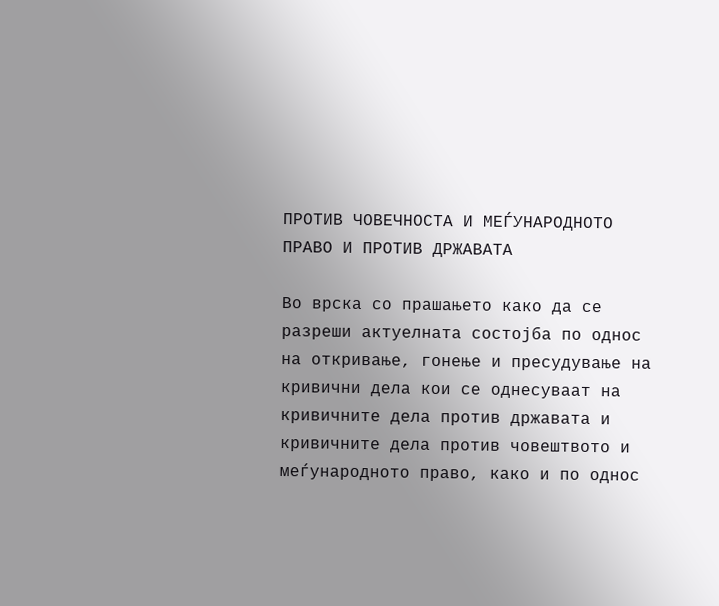ПРОТИВ ЧОВЕЧНОСТА И МЕЃУНАРОДНОТО ПРАВО И ПРОТИВ ДРЖАВАТА

Во врска со прашањето како да се разреши актуелната состојба по однос на откривање, гонење и пресудување на кривични дела кои се однесуваат на кривичните дела против државата и кривичните дела против човештвото и меѓународното право, како и по однос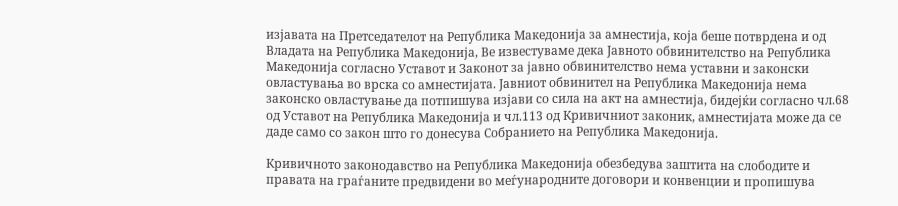изјавата на Претседателот на Република Македонија за амнестија, која беше потврдена и од Владата на Република Македонија, Ве известуваме дека Јавното обвинителство на Република Македонија согласно Уставот и Законот за јавно обвинителство нема уставни и законски овластувања во врска со амнестијата. Јавниот обвинител на Република Македонија нема законско овластување да потпишува изјави со сила на акт на амнестија, бидејќи согласно чл.68 од Уставот на Република Македонија и чл.113 од Кривичниот законик, амнестијата може да се даде само со закон што го донесува Собранието на Република Македонија.

Кривичното законодавство на Република Македонија обезбедува заштита на слободите и правата на граѓаните предвидени во меѓународните договори и конвенции и пропишува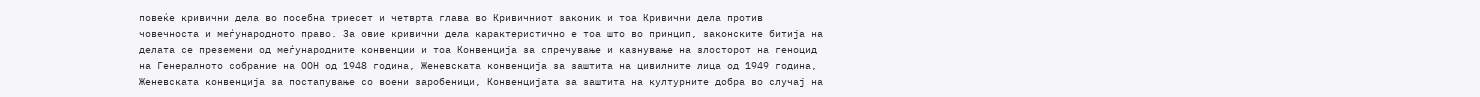повеќе кривични дела во посебна триесет и четврта глава во Кривичниот законик и тоа Кривични дела против човечноста и меѓународното право. За овие кривични дела карактеристично е тоа што во принцип, законските битија на делата се преземени од меѓународните конвенции и тоа Конвенција за спречување и казнување на злосторот на геноцид на Генералното собрание на ООН од 1948 година, Женевската конвенција за заштита на цивилните лица од 1949 година, Женевската конвенција за постапување со воени заробеници, Конвенцијата за заштита на културните добра во случај на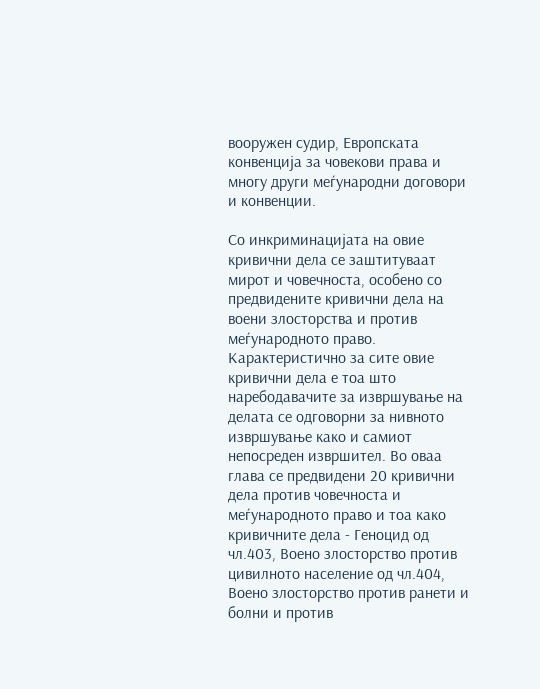вооружен судир, Европската конвенција за човекови права и многу други меѓународни договори и конвенции.

Со инкриминацијата на овие кривични дела се заштитуваат мирот и човечноста, особено со предвидените кривични дела на воени злосторства и против меѓународното право. Карактеристично за сите овие кривични дела е тоа што наребодавачите за извршување на делата се одговорни за нивното извршување како и самиот непосреден извршител. Во оваа глава се предвидени 20 кривични дела против човечноста и меѓународното право и тоа како кривичните дела - Геноцид од чл.403, Воено злосторство против цивилното население од чл.404, Воено злосторство против ранети и болни и против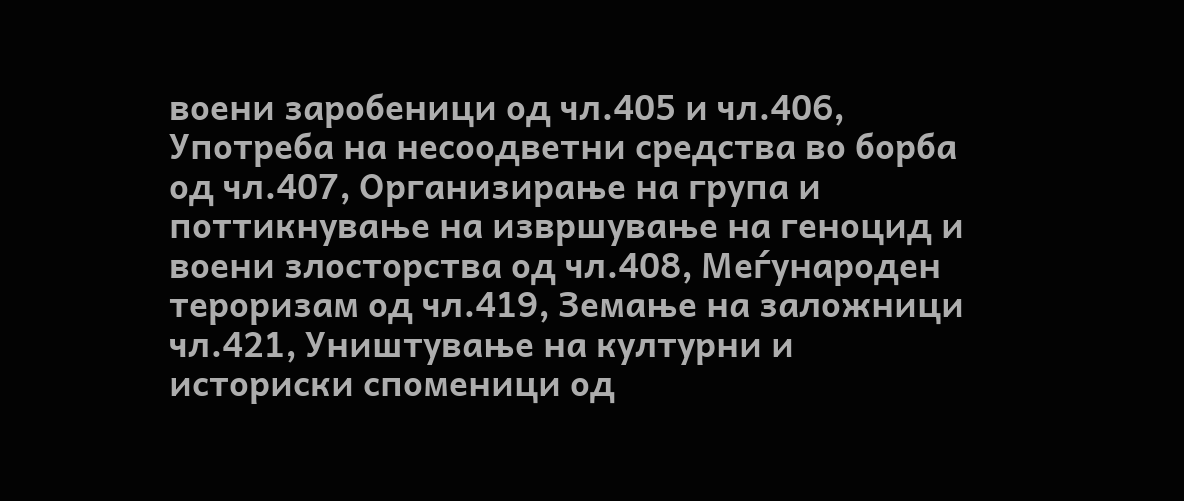воени заробеници од чл.405 и чл.406, Употреба на несоодветни средства во борба од чл.407, Организирање на група и поттикнување на извршување на геноцид и воени злосторства од чл.408, Меѓународен тероризам од чл.419, Земање на заложници чл.421, Уништување на културни и историски споменици од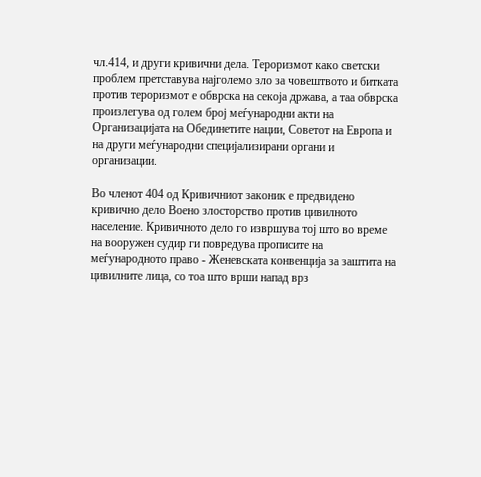чл.414, и други кривични дела. Тероризмот како светски проблем претставува најголемо зло за човештвото и битката против тероризмот е обврска на секоја држава, а таа обврска произлегува од голем број меѓународни акти на Организацијата на Обединетите нации, Советот на Европа и на други меѓународни специјализирани органи и организации.

Во членот 404 од Кривичниот законик е предвидено кривично дело Воено злосторство против цивилното население. Кривичното дело го извршува тој што во време на вооружен судир ги повредува прописите на меѓународното право - Женевската конвенција за заштита на цивилните лица, со тоа што врши напад врз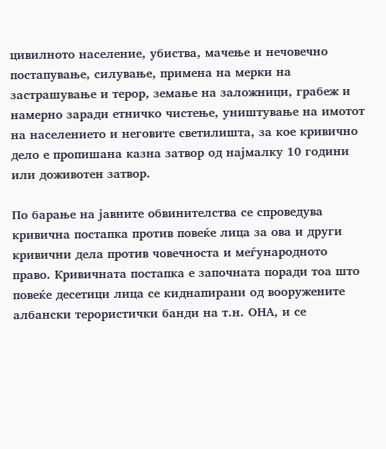цивилното население, убиства, мачење и нечовечно постапување, силување, примена на мерки на застрашување и терор, земање на заложници, грабеж и намерно заради етничко чистење, уништување на имотот на населението и неговите светилишта, за кое кривично дело е пропишана казна затвор од најмалку 10 години или доживотен затвор.

По барање на јавните обвинителства се спроведува кривична постапка против повеќе лица за ова и други кривични дела против човечноста и меѓународното право. Кривичната постапка е започната поради тоа што повеќе десетици лица се киднапирани од вооружените албански терористички банди на т.н. ОНА, и се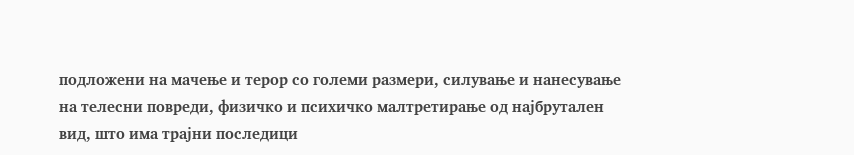подложени на мачење и терор со големи размери, силување и нанесување на телесни повреди, физичко и психичко малтретирање од најбрутален вид, што има трајни последици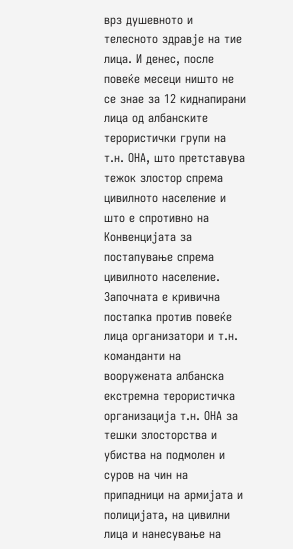врз душевното и телесното здравје на тие лица. И денес, после повеќе месеци ништо не се знае за 12 киднапирани лица од албанските терористички групи на т.н. ОНА, што претставува тежок злостор спрема цивилното население и што е спротивно на Конвенцијата за постапување спрема цивилното население. Започната е кривична постапка против повеќе лица организатори и т.н. команданти на вооружената албанска екстремна терористичка организација т.н. ОНА за тешки злосторства и убиства на подмолен и суров на чин на припадници на армијата и полицијата, на цивилни лица и нанесување на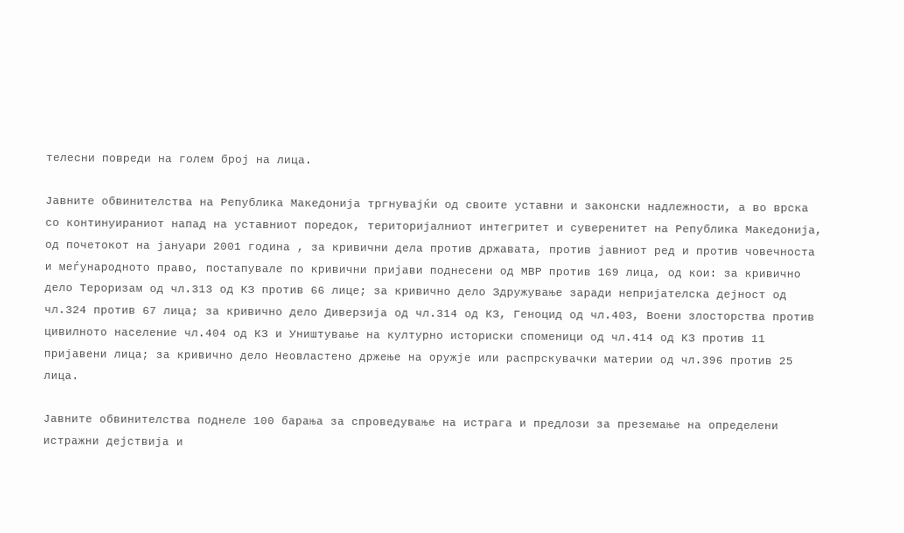телесни повреди на голем број на лица.

Јавните обвинителства на Република Македонија тргнувајќи од своите уставни и законски надлежности, а во врска со континуираниот напад на уставниот поредок, територијалниот интегритет и суверенитет на Република Македонија, од почетокот на јануари 2001 година , за кривични дела против државата, против јавниот ред и против човечноста и меѓународното право, постапувале по кривични пријави поднесени од МВР против 169 лица, од кои: за кривично дело Тероризам од чл.313 од КЗ против 66 лице; за кривично дело Здружување заради непријателска дејност од чл.324 против 67 лица; за кривично дело Диверзија од чл.314 од КЗ, Геноцид од чл.403, Воени злосторства против цивилното население чл.404 од КЗ и Уништување на културно историски споменици од чл.414 од КЗ против 11 пријавени лица; за кривично дело Неовластено држење на оружје или распрскувачки материи од чл.396 против 25 лица.

Јавните обвинителства поднеле 100 барања за спроведување на истрага и предлози за преземање на определени истражни дејствија и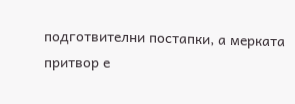подготвителни постапки, а мерката притвор е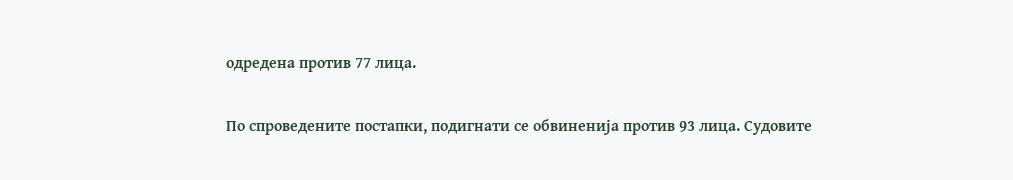одредена против 77 лица.

По спроведените постапки, подигнати се обвиненија против 93 лица. Судовите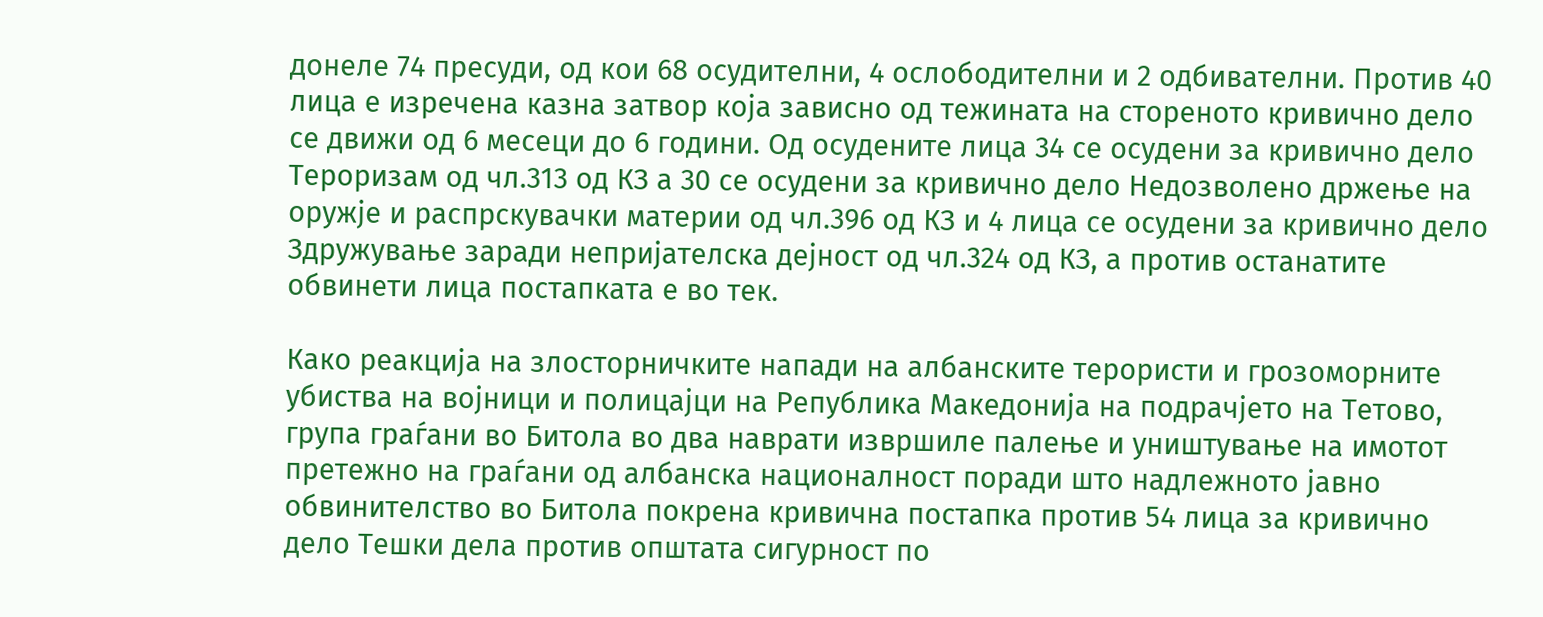донеле 74 пресуди, од кои 68 осудителни, 4 ослободителни и 2 одбивателни. Против 40 лица е изречена казна затвор која зависно од тежината на стореното кривично дело се движи од 6 месеци до 6 години. Од осудените лица 34 се осудени за кривично дело Тероризам од чл.313 од КЗ а 30 се осудени за кривично дело Недозволено држење на оружје и распрскувачки материи од чл.396 од КЗ и 4 лица се осудени за кривично дело Здружување заради непријателска дејност од чл.324 од КЗ, а против останатите обвинети лица постапката е во тек.

Како реакција на злосторничките напади на албанските терористи и грозоморните убиства на војници и полицајци на Република Македонија на подрачјето на Тетово, група граѓани во Битола во два наврати извршиле палење и уништување на имотот претежно на граѓани од албанска националност поради што надлежното јавно обвинителство во Битола покрена кривична постапка против 54 лица за кривично дело Тешки дела против општата сигурност по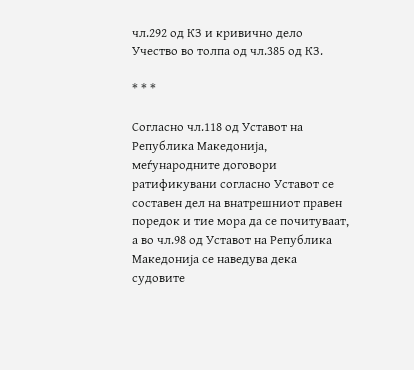чл.292 од КЗ и кривично дело Учество во толпа од чл.385 од КЗ.

* * *

Согласно чл.118 од Уставот на Република Македонија, меѓународните договори ратификувани согласно Уставот се составен дел на внатрешниот правен поредок и тие мора да се почитуваат, а во чл.98 од Уставот на Република Македонија се наведува дека судовите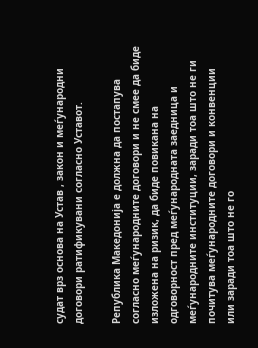судат врз основа на Устав , закон и меѓународни договори ратификувани согласно Уставот.

Република Македонија е должна да постапува согласно меѓународните договори и не смее да биде изложена на ризик, да биде повикана на одговорност пред меѓународната заедница и меѓународните институции, заради тоа што не ги почитува меѓународните договори и конвенции или заради тоа што не го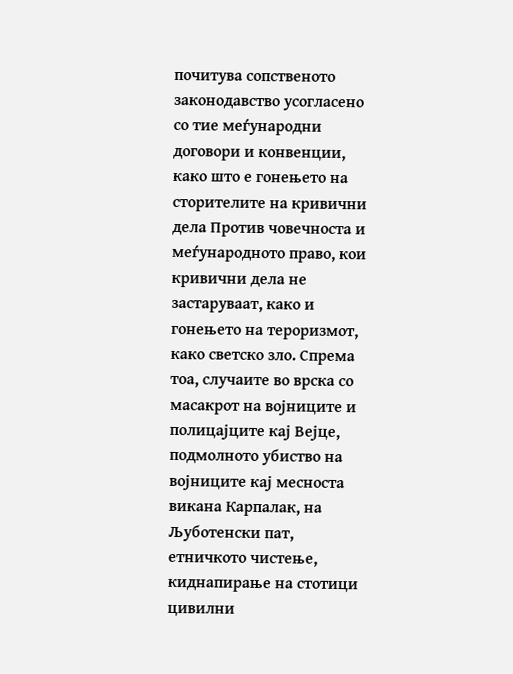почитува сопственото законодавство усогласено со тие меѓународни договори и конвенции, како што е гонењето на сторителите на кривични дела Против човечноста и меѓународното право, кои кривични дела не застаруваат, како и гонењето на тероризмот, како светско зло. Спрема тоа, случаите во врска со масакрот на војниците и полицајците кај Вејце, подмолното убиство на војниците кај месноста викана Карпалак, на Љуботенски пат, етничкото чистење, киднапирање на стотици цивилни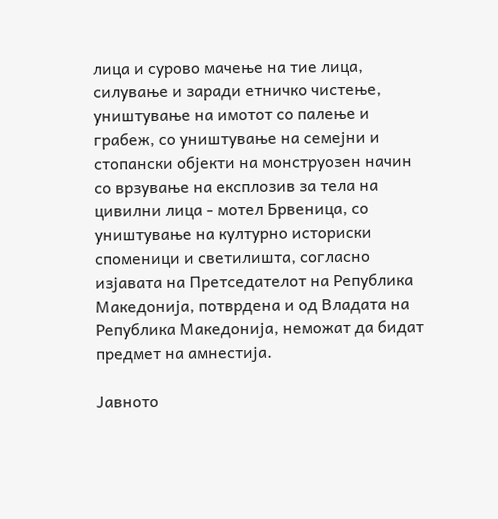лица и сурово мачење на тие лица, силување и заради етничко чистење, уништување на имотот со палење и грабеж, со уништување на семејни и стопански објекти на монструозен начин со врзување на експлозив за тела на цивилни лица - мотел Брвеница, со уништување на културно историски споменици и светилишта, согласно изјавата на Претседателот на Република Македонија, потврдена и од Владата на Република Македонија, неможат да бидат предмет на амнестија.

Јавното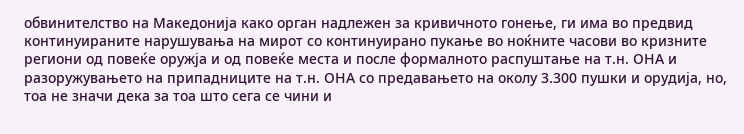обвинителство на Македонија како орган надлежен за кривичното гонење, ги има во предвид континуираните нарушувања на мирот со континуирано пукање во ноќните часови во кризните региони од повеќе оружја и од повеќе места и после формалното распуштање на т.н. ОНА и разоружувањето на припадниците на т.н. ОНА со предавањето на околу 3.300 пушки и орудија, но, тоа не значи дека за тоа што сега се чини и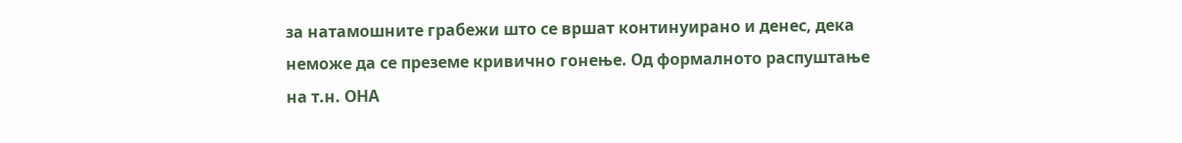за натамошните грабежи што се вршат континуирано и денес, дека неможе да се преземе кривично гонење. Од формалното распуштање на т.н. ОНА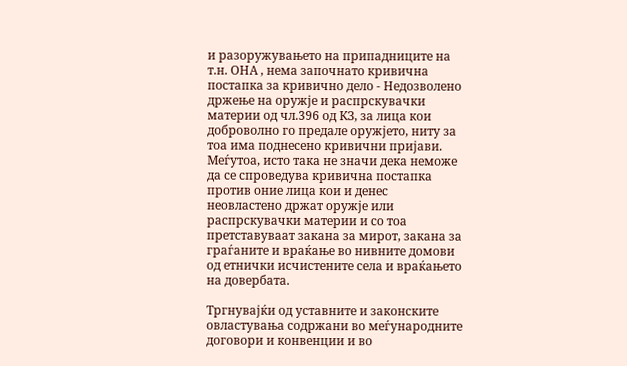и разоружувањето на припадниците на т.н. ОНА , нема започнато кривична постапка за кривично дело - Недозволено држење на оружје и распрскувачки материи од чл.396 од КЗ, за лица кои доброволно го предале оружјето, ниту за тоа има поднесено кривични пријави. Меѓутоа, исто така не значи дека неможе да се спроведува кривична постапка против оние лица кои и денес неовластено држат оружје или распрскувачки материи и со тоа претставуваат закана за мирот, закана за граѓаните и враќање во нивните домови од етнички исчистените села и враќањето на довербата.

Тргнувајќи од уставните и законските овластувања содржани во меѓународните договори и конвенции и во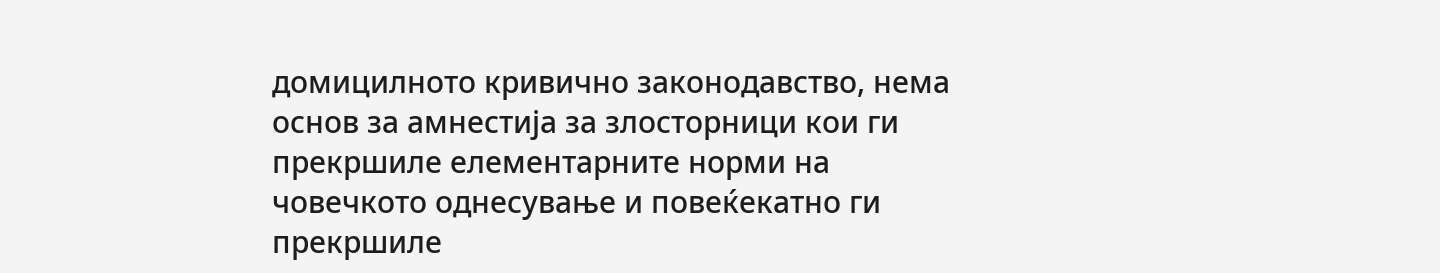домицилното кривично законодавство, нема основ за амнестија за злосторници кои ги прекршиле елементарните норми на човечкото однесување и повеќекатно ги прекршиле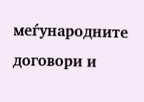меѓународните договори и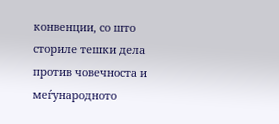конвенции, со што сториле тешки дела против човечноста и меѓународното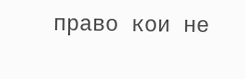право кои не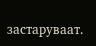застаруваат.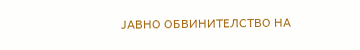ЈАВНО ОБВИНИТЕЛСТВО НА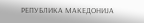РЕПУБЛИКА МАКЕДОНИЈА